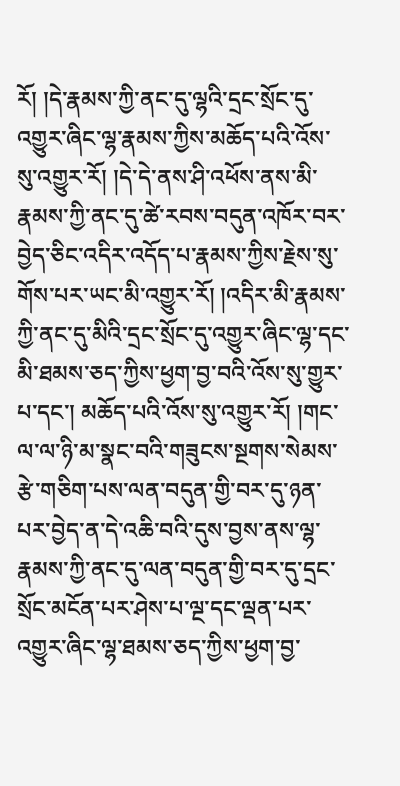རོ། །དེ་རྣམས་ཀྱི་ནང་དུ་ལྷའི་དྲང་སྲོང་དུ་འགྱུར་ཞིང་ལྷ་རྣམས་ཀྱིས་མཆོད་པའི་འོས་སུ་འགྱུར་རོ། །དེ་དེ་ནས་ཤི་འཕོས་ནས་མི་རྣམས་ཀྱི་ནང་དུ་ཚེ་རབས་བདུན་འཁོར་བར་བྱེད་ཅིང་འདིར་འདོད་པ་རྣམས་ཀྱིས་རྗེས་སུ་གོས་པར་ཡང་མི་འགྱུར་རོ། །འདིར་མི་རྣམས་ཀྱི་ནང་དུ་མིའི་དྲང་སྲོང་དུ་འགྱུར་ཞིང་ལྷ་དང་མི་ཐམས་ཅད་ཀྱིས་ཕྱག་བྱ་བའི་འོས་སུ་གྱུར་པ་དང་། མཆོད་པའི་འོས་སུ་འགྱུར་རོ། །གང་ལ་ལ་ཉི་མ་སྣང་བའི་གཟུངས་སྔགས་སེམས་རྩེ་གཅིག་པས་ལན་བདུན་གྱི་བར་དུ་ཉན་པར་བྱེད་ན་དེ་འཆི་བའི་དུས་བྱས་ནས་ལྷ་རྣམས་ཀྱི་ནང་དུ་ལན་བདུན་གྱི་བར་དུ་དྲང་སྲོང་མངོན་པར་ཤེས་པ་ལྔ་དང་ལྡན་པར་འགྱུར་ཞིང་ལྷ་ཐམས་ཅད་ཀྱིས་ཕྱག་བྱ་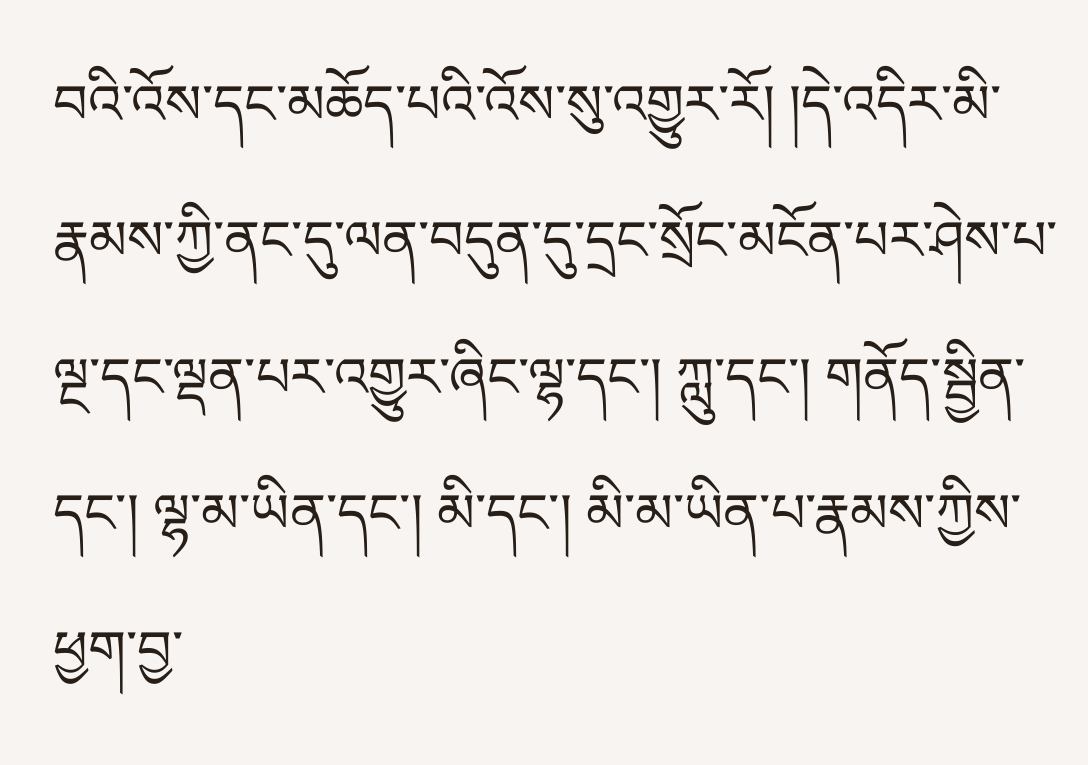བའི་འོས་དང་མཆོད་པའི་འོས་སུ་འགྱུར་རོ། །དེ་འདིར་མི་རྣམས་ཀྱི་ནང་དུ་ལན་བདུན་དུ་དྲང་སྲོང་མངོན་པར་ཤེས་པ་ལྔ་དང་ལྡན་པར་འགྱུར་ཞིང་ལྷ་དང་། ཀླུ་དང་། གནོད་སྦྱིན་དང་། ལྷ་མ་ཡིན་དང་། མི་དང་། མི་མ་ཡིན་པ་རྣམས་ཀྱིས་ཕྱག་བྱ་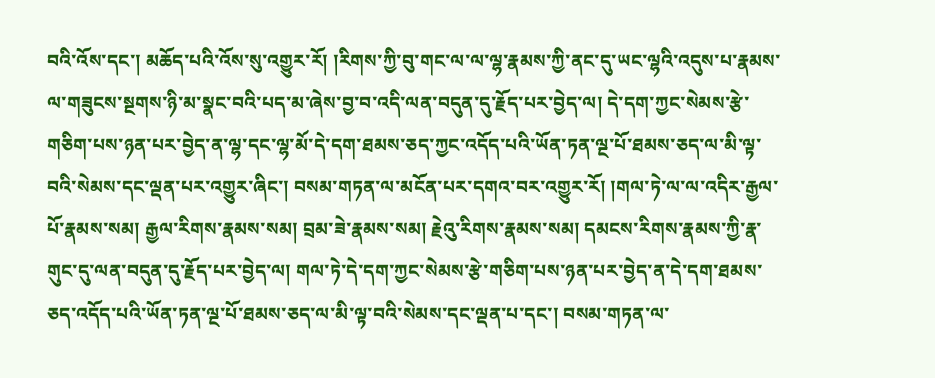བའི་འོས་དང་། མཆོད་པའི་འོས་སུ་འགྱུར་རོ། །རིགས་ཀྱི་བུ་གང་ལ་ལ་ལྷ་རྣམས་ཀྱི་ནང་དུ་ཡང་ལྷའི་འདུས་པ་རྣམས་ལ་གཟུངས་སྔགས་ཉི་མ་སྣང་བའི་པད་མ་ཞེས་བྱ་བ་འདི་ལན་བདུན་དུ་རྗོད་པར་བྱེད་ལ། དེ་དག་ཀྱང་སེམས་རྩེ་གཅིག་པས་ཉན་པར་བྱེད་ན་ལྷ་དང་ལྷ་མོ་དེ་དག་ཐམས་ཅད་ཀྱང་འདོད་པའི་ཡོན་ཏན་ལྔ་པོ་ཐམས་ཅད་ལ་མི་ལྟ་བའི་སེམས་དང་ལྡན་པར་འགྱུར་ཞིང་། བསམ་གཏན་ལ་མངོན་པར་དགའ་བར་འགྱུར་རོ། །གལ་ཏེ་ལ་ལ་འདིར་རྒྱལ་པོ་རྣམས་སམ། རྒྱལ་རིགས་རྣམས་སམ། བྲམ་ཟེ་རྣམས་སམ། རྗེའུ་རིགས་རྣམས་སམ། དམངས་རིགས་རྣམས་ཀྱི་རྣ་གུང་དུ་ལན་བདུན་དུ་རྗོད་པར་བྱེད་ལ། གལ་ཏེ་དེ་དག་ཀྱང་སེམས་རྩེ་གཅིག་པས་ཉན་པར་བྱེད་ན་དེ་དག་ཐམས་ཅད་འདོད་པའི་ཡོན་ཏན་ལྔ་པོ་ཐམས་ཅད་ལ་མི་ལྟ་བའི་སེམས་དང་ལྡན་པ་དང་། བསམ་གཏན་ལ་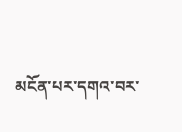མངོན་པར་དགའ་བར་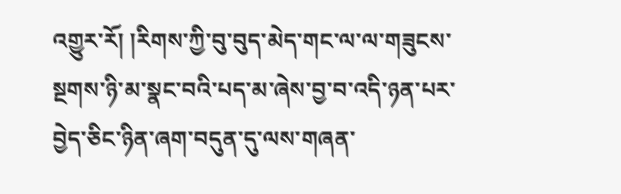འགྱུར་རོ། །རིགས་ཀྱི་བུ་བུད་མེད་གང་ལ་ལ་གཟུངས་སྔགས་ཉི་མ་སྣང་བའི་པད་མ་ཞེས་བྱ་བ་འདི་ཉན་པར་བྱེད་ཅིང་ཉིན་ཞག་བདུན་དུ་ལས་གཞན་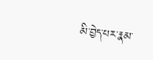མི་བྱེད་པར་རྣམ་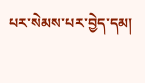པར་སེམས་པར་བྱེད་དམ།